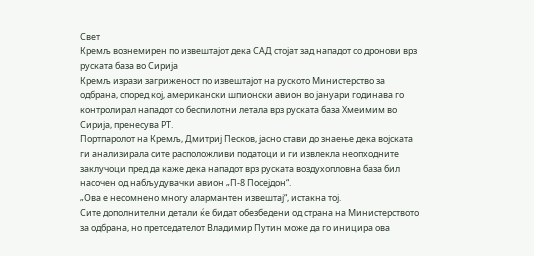Свет
Кремљ вознемирен по извештајот дека САД стојат зад нападот со дронови врз руската база во Сирија
Кремљ изрази загриженост по извештајот на руското Министерство за одбрана, според кој, американски шпионски авион во јануари годинава го контролирал нападот со беспилотни летала врз руската база Хмеимим во Сирија, пренесува РТ.
Портпаролот на Кремљ, Дмитриј Песков, јасно стави до знаење дека војската ги анализирала сите расположливи податоци и ги извлекла неопходните заклучоци пред да каже дека нападот врз руската воздухопловна база бил насочен од набљудувачки авион „П-8 Посејдон“.
„Ова е несомнено многу алармантен извештај“, истакна тој.
Сите дополнителни детали ќе бидат обезбедени од страна на Министерството за одбрана, но претседателот Владимир Путин може да го иницира ова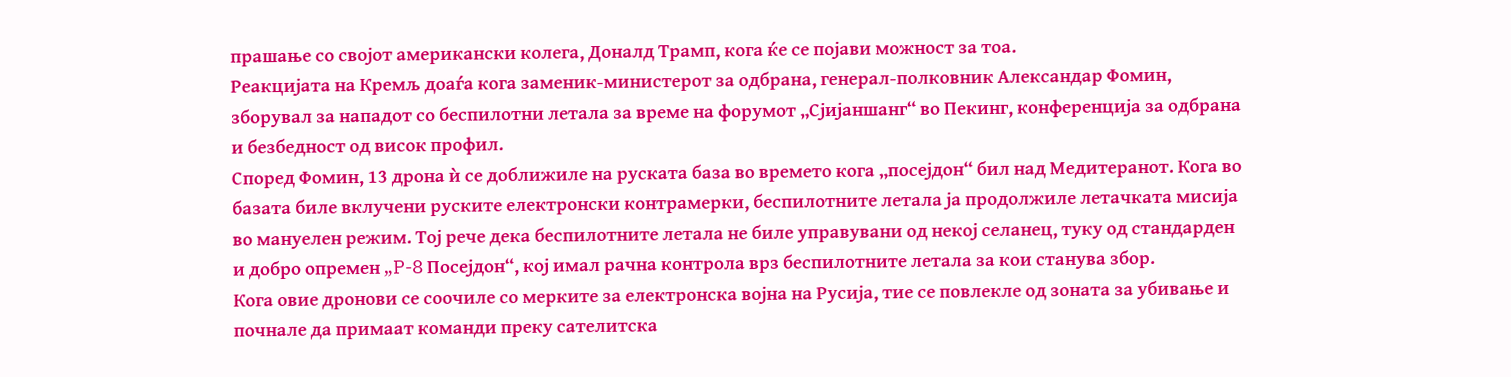прашање со својот американски колега, Доналд Трамп, кога ќе се појави можност за тоа.
Реакцијата на Кремљ доаѓа кога заменик-министерот за одбрана, генерал-полковник Александар Фомин, зборувал за нападот со беспилотни летала за време на форумот „Сјијаншанг“ во Пекинг, конференција за одбрана и безбедност од висок профил.
Според Фомин, 13 дрона ѝ се доближиле на руската база во времето кога „посејдон“ бил над Медитеранот. Кога во базата биле вклучени руските електронски контрамерки, беспилотните летала ја продолжиле летачката мисија во мануелен режим. Тој рече дека беспилотните летала не биле управувани од некој селанец, туку од стандарден и добро опремен „P-8 Посејдон“, кој имал рачна контрола врз беспилотните летала за кои станува збор.
Кога овие дронови се соочиле со мерките за електронска војна на Русија, тие се повлекле од зоната за убивање и почнале да примаат команди преку сателитска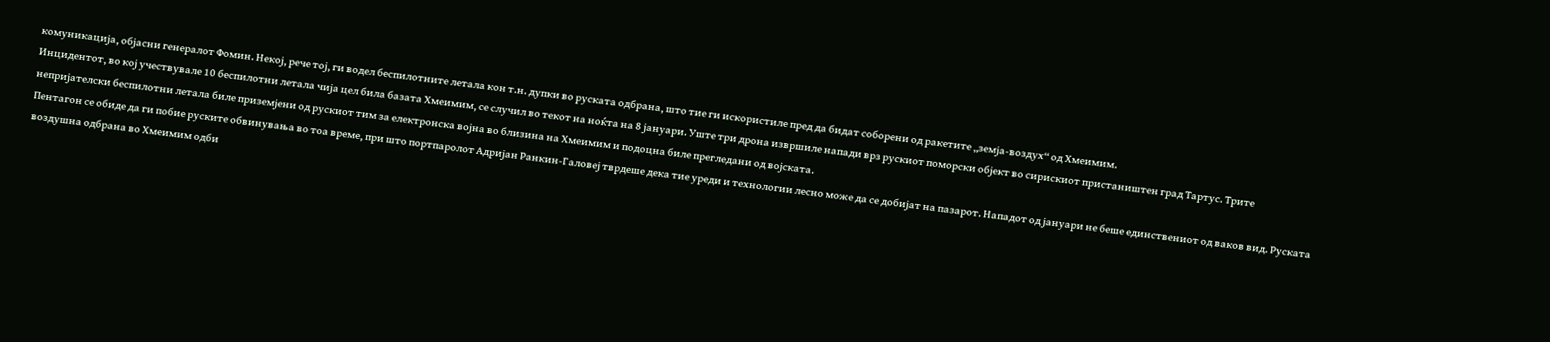комуникација, објасни генералот Фомин. Некој, рече тој, ги водел беспилотните летала кон т.н. дупки во руската одбрана, што тие ги искористиле пред да бидат соборени од ракетите „земја-воздух“ од Хмеимим.
Инцидентот, во кој учествувале 10 беспилотни летала чија цел била базата Хмеимим, се случил во текот на ноќта на 8 јануари. Уште три дрона извршиле напади врз рускиот поморски објект во сирискиот пристаништен град Тартус. Трите непријателски беспилотни летала биле приземјени од рускиот тим за електронска војна во близина на Хмеимим и подоцна биле прегледани од војската.
Пентагон се обиде да ги побие руските обвинувања во тоа време, при што портпаролот Адријан Ранкин-Галовеј тврдеше дека тие уреди и технологии лесно може да се добијат на пазарот. Нападот од јануари не беше единствениот од ваков вид. Руската воздушна одбрана во Хмеимим одби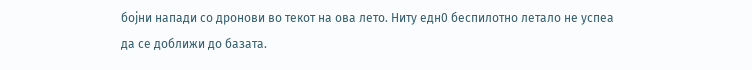бојни напади со дронови во текот на ова лето. Ниту едн0 беспилотно летало не успеа да се доближи до базата.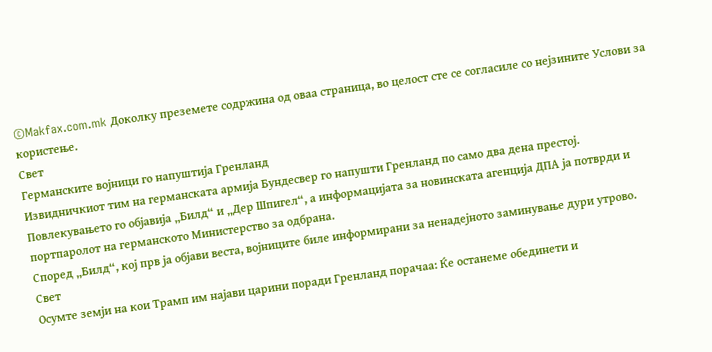©Makfax.com.mk Доколку преземете содржина од оваа страница, во целост сте се согласиле со нејзините Услови за користење.
Свет
Германските војници го напуштија Гренланд
Извидничкиот тим на германската армија Бундесвер го напушти Гренланд по само два дена престој.
Повлекувањето го објавија „Билд“ и „Дер Шпигел“, а информацијата за новинската агенција ДПА ја потврди и портпаролот на германското Министерство за одбрана.
Според „Билд“, кој прв ја објави веста, војниците биле информирани за ненадејното заминување дури утрово.
Свет
Осумте земји на кои Трамп им најави царини поради Гренланд порачаа: Ќе останеме обединети и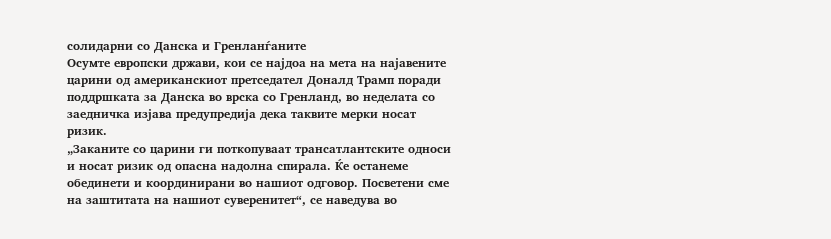солидарни со Данска и Гренланѓаните
Осумте европски држави, кои се најдоа на мета на најавените царини од американскиот претседател Доналд Трамп поради поддршката за Данска во врска со Гренланд, во неделата со заедничка изјава предупредија дека таквите мерки носат ризик.
„Заканите со царини ги поткопуваат трансатлантските односи и носат ризик од опасна надолна спирала. Ќе останеме обединети и координирани во нашиот одговор. Посветени сме на заштитата на нашиот суверенитет“, се наведува во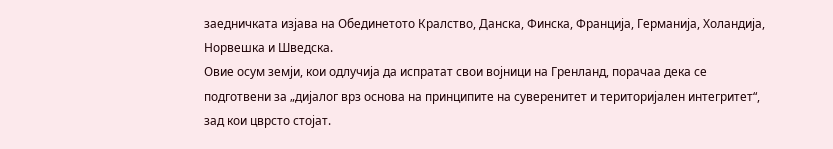заедничката изјава на Обединетото Кралство, Данска, Финска, Франција, Германија, Холандија, Норвешка и Шведска.
Овие осум земји, кои одлучија да испратат свои војници на Гренланд, порачаа дека се подготвени за „дијалог врз основа на принципите на суверенитет и територијален интегритет“, зад кои цврсто стојат.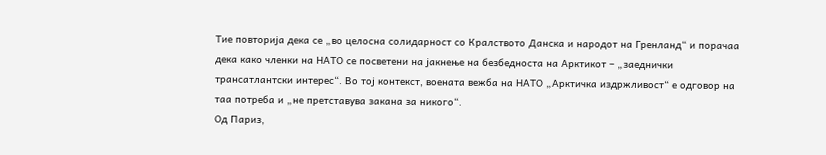Тие повторија дека се „во целосна солидарност со Кралството Данска и народот на Гренланд“ и порачаа дека како членки на НАТО се посветени на јакнење на безбедноста на Арктикот – „заеднички трансатлантски интерес“. Во тој контекст, воената вежба на НАТО „Арктичка издржливост“ е одговор на таа потреба и „не претставува закана за никого“.
Од Париз,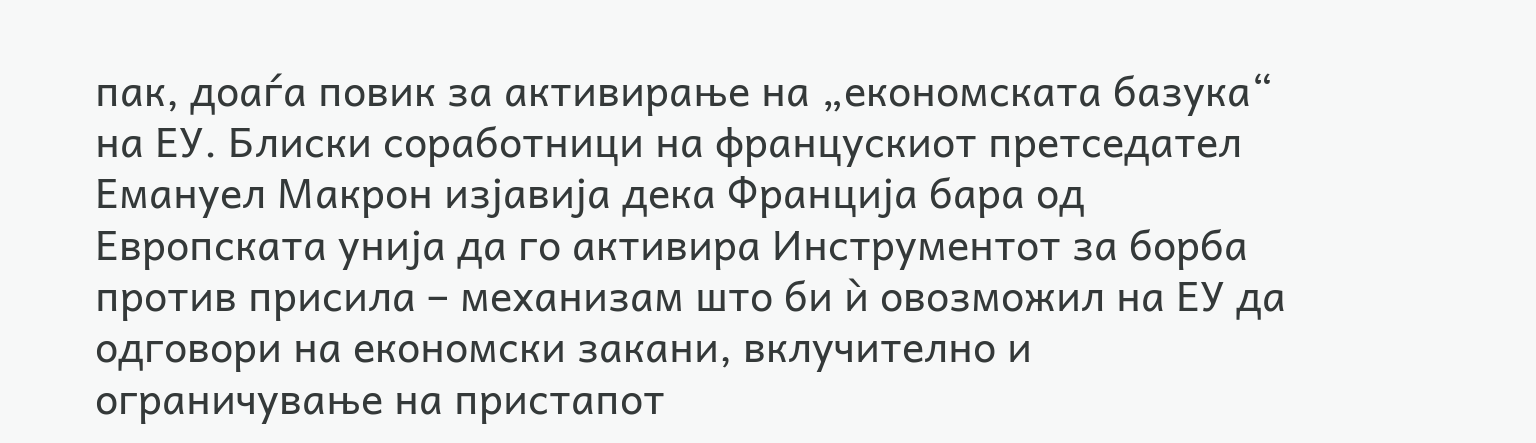пак, доаѓа повик за активирање на „економската базука“ на ЕУ. Блиски соработници на францускиот претседател Емануел Макрон изјавија дека Франција бара од Европската унија да го активира Инструментот за борба против присила – механизам што би ѝ овозможил на ЕУ да одговори на економски закани, вклучително и ограничување на пристапот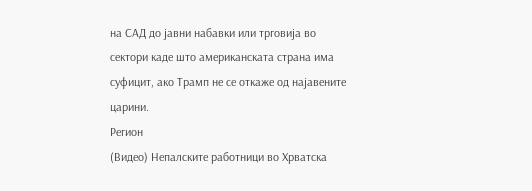на САД до јавни набавки или трговија во сектори каде што американската страна има суфицит, ако Трамп не се откаже од најавените царини.
Регион
(Видео) Непалските работници во Хрватска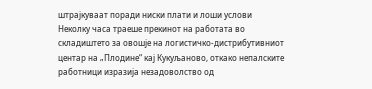штрајкуваат поради ниски плати и лоши услови
Неколку часа траеше прекинот на работата во складиштето за овошје на логистичко-дистрибутивниот центар на „Плодине“ кај Кукуљаново, откако непалските работници изразија незадоволство од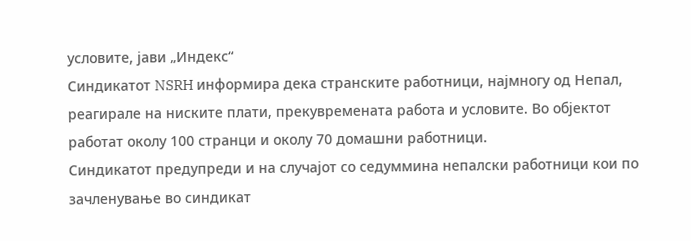условите, јави „Индекс“
Синдикатот NSRH информира дека странските работници, најмногу од Непал, реагирале на ниските плати, прекувремената работа и условите. Во објектот работат околу 100 странци и околу 70 домашни работници.
Синдикатот предупреди и на случајот со седуммина непалски работници кои по зачленување во синдикат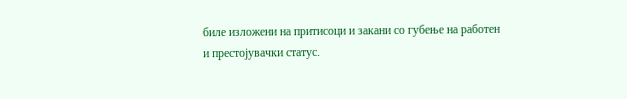биле изложени на притисоци и закани со губење на работен и престојувачки статус.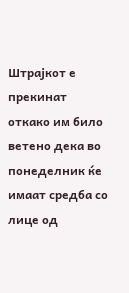Штрајкот е прекинат откако им било ветено дека во понеделник ќе имаат средба со лице од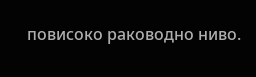повисоко раководно ниво.